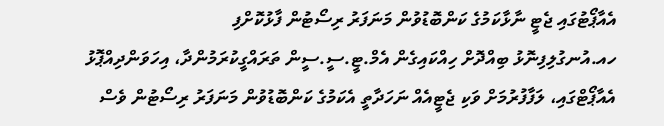އެއާޕޯޓުގައި ޖެޓީ ނާޅާކަމުގެ ކަންބޮޑުވުން މަނަފަރު ރިސޯޓުން ފާޅުކޮށްފި
ހއ.އުނގުލިފިނޮޅު ބިއްދޮށް ހިއްކައިގެން އެމް.ޓީ.ސީ.ސީން ތަރައްގީކުރަމުންދާ، އިހަވަންދިއްޕޮޅު އެއާޕޯޓްގައި، ލަފާފުރުމަށް ވަކި ޖެޓީއެއް ނަހަދާތީ އެކަމުގެ ކަންބޮޑުވުން މަނަފަރު ރިސޯޓުން ވެސް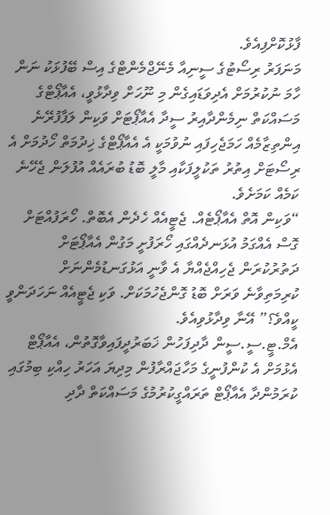ފާޅުކޮށްފިއެވެ.
މަނަފަރު ރިސޯޓުގެ ސީނިއާ މެނޭޖްމެންޓްގެ އިސް ބޭފުޅަކު ނަން ހާމަ ނުކުރުމަށް އެދިވަޑައިގެން މި ނޫހަށް ވިދާޅުވީ، އެއާޕޯޓްގެ މަސައްކަތް ނިމެންދާއިރު ސީދާ އެއާޕޯޓަށް ވަކިން ލަފާފުރޭނެ އިންތިޒާމެއް ހަމަޖެހިފައި ނުވުމަކީ އެ އެއާޕޯޓްގެ ޚިދުމަތް ހޯދުމަށް އެ ރިސޯޓަށް އިތުރު ތަކުލީފަކާއި މާލީ ބޮޑު ބުރައެއް އުފުލަން ޖެހޭނެ ކަމެއް ކަމަށެވެ.
“ވަކިން އޮތް އެއާޕޯޓެއް. ޖެޓީއެއް ހެދެން އެބޮތް. ހޯރަފުއްޓަށް ގޮސް އެއްގަމު އުޅަނދެއްގައި ހޯރަފުށީ މަގުން އެއާޕޯޓަށް ދަތުރުކުރަން ޖެހިއްޖެއްޔާ އެ ވާނީ އަޅުގަނޑުމެންނަށް ކުރިމަތިވާނެ ވަރަށް ބޮޑު ގޮންޖެހުމަކަށް. ވަކި ޖެޓީއެއް ނަހަދަންވީ ކީއްވެ؟” އޭނާ ވިދާޅުވިއެވެ.
އެމް.ޓީ.ސީ.ސީން ދާދިފަހުން ޚަބަރުދީފައިވާގޮތުން، އެއާޕޯޓް އެޅުމަށް އެ ކުންފުނީގެ މަހާޖައްރާފުން މިދިޔަ އަހަރު ހިއްކި ބިމުގައި ކުރަމުންދާ އެއާޕޯޓް ތަރައްގީކުރުމުގެ މަސައްކަތް ދާދި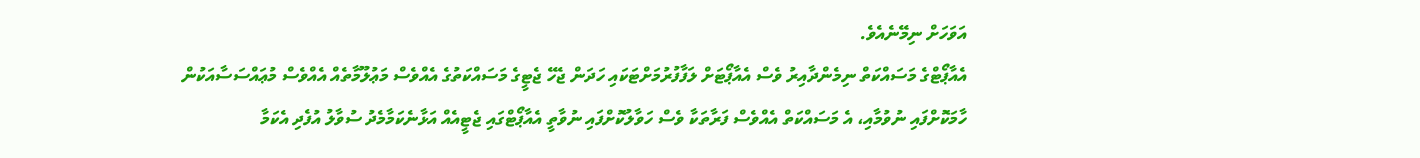އަވަހަށް ނިމޭނެއެވެ.
އެއާޕޯޓްގެ މަސައްކަތް ނިމެންދާއިރު ވެސް އެއާޕޯޓަށް ލަފާފުރުމަށްޓަކައި ހަދަން ޖެހޭ ޖެޓީގެ މަސައްކަތުގެ އެއްވެސް މަޢުލޫމާތެއް އެއްވެސް މުޢައްސަސާއަކުން ހާމަކޮށްފައި ނުވުމާއި، އެ މަސައްކަތް އެއްވެސް ފަރާތަކާ ވެސް ހަވާލުކޮށްފައި ނުވާތީ އެއާޕޯޓްގައި ޖެޓީއެއް އަޅާނެކަމާމެދު ސުވާލު އުފެދި އެކަމާ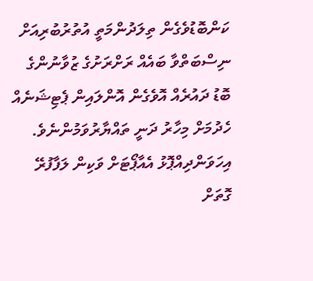ކަންބޮޑުވެގެން ތިލަދުންމަތީ އުތުރުބުރިއަށް ނިސްބަތްވާ ބައެއް ރަށްރަށުގެ ޒުވާނުންގެ ބޮޑު ދައުރެއް އޮވެގެން އޮންލައިން ޕެޓިޝަނެއް ހެދުމަށް މިހާރު ދަނީ ތައްޔާރުވަމުންނެވެ.
އިހަވަންދިއްޕޮޅު އެއާޕޯޓަށް ވަކިން ލަފާފުރޭ ގޮތަށް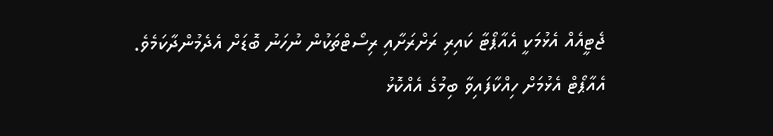ޖެޓީއެއް އެޅުމަކީ އެއާޕޯޓާ ކައިރި ރަށްރަށާއި ރިސޯޓްތަކުން ނުހަނު ބޮޑަށް އެދެމުންދާކަމެވެ.
އެއާޕޯޓް އެޅުމަށް ހިއްކާފައިވާ ބިމުގެ އެއްކޮޅު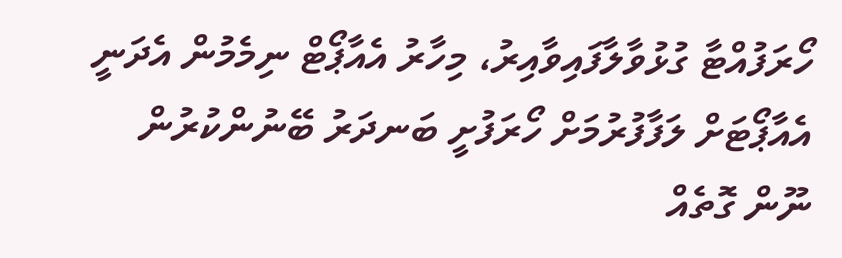ހޯރަފުއްޓާ ގުޅުވާލާފައިވާއިރު، މިހާރު އެއާޕޯޓް ނިމެމުން އެދަނީ އެއާޕޯޓަށް ލަފާފުރުމަށް ހޯރަފުށީ ބަނދަރު ބޭނުންކުރުން ނޫން ގޮތެއް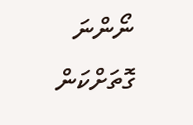ނޯންނަ ގޮތަށްކަން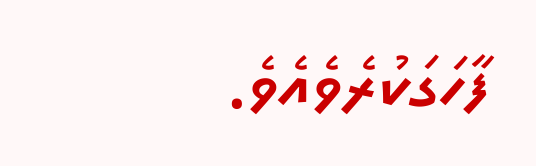ފާހަގަކުރެވެއެވެ.